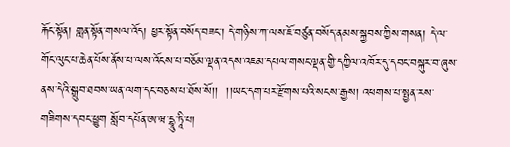རྐོང་སྟོན། གླན་སྟོན་གསལ་འོད། ཕྱར་སྟོན་བསོད་བཟང་། དེ་གཉིས་ཀ་ལས་ཇོ་བཙུན་བསོད་ནམས་སྐྱབས་ཀྱིས་གསན། དེ་ལ་གོང་ལུང་པ་ཆེན་པོས་ནོས་པ་ལས་འོངས་པ་བཅོམ་ལྡན་འདས་འཇམ་དཔལ་གསང་ལྡན་གྱི་དཀྱིལ་འཁོར་དུ་དབང་བསྐུར་བ་ཞུས་ནས་དེའི་སྒྲུབ་ཐབས་ཡན་ལག་དང་བཅས་པ་ཐོས་སོ།།  །།ཡང་དག་པར་རྫོགས་པའི་སངས་རྒྱས། འཕགས་པ་སྤྱན་རས་གཟིགས་དབང་ཕྱུག སློབ་དཔོན་ཨ་ཝ་དྷཱུ་ཏཱི་པ།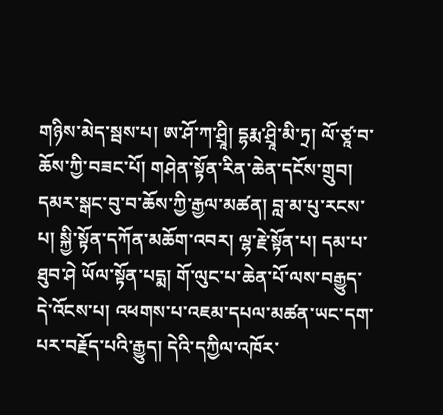གཉིས་མེད་སྦས་པ། ཨ་ཤོ་ཀ་ཤྲཱི། དྷརྨ་ཤྲཱི་མི་ཏྲ། ལོ་ཙཱ་བ་ཆོས་ཀྱི་བཟང་པོ། གཤེན་སྟོན་རིན་ཆེན་དངོས་གྲུབ། དམར་སྒང་བུ་བ་ཆོས་ཀྱི་རྒྱལ་མཚན། བླ་མ་པུ་རངས་པ། སྐྱི་སྟོན་དཀོན་མཆོག་འབར། ལྷ་རྗེ་སྟོན་པ། དམ་པ་ཐུབ་ཤེ ཡོལ་སྟོན་པདྨ། གོ་ལུང་པ་ཆེན་པོ་ལས་བརྒྱུད་དེ་འོངས་པ། འཕགས་པ་འཇམ་དཔལ་མཚན་ཡང་དག་པར་བརྗོད་པའི་རྒྱུད། དེའི་དཀྱིལ་འཁོར་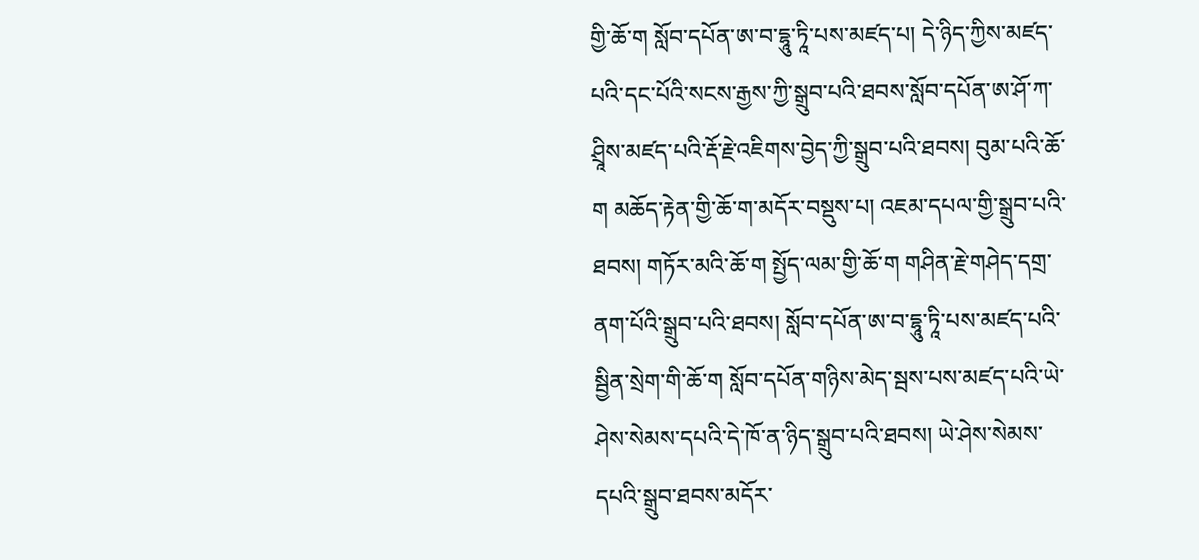གྱི་ཆོ་ག སློབ་དཔོན་ཨ་བ་དྷཱུ་ཏཱི་པས་མཛད་པ། དེ་ཉིད་ཀྱིས་མཛད་པའི་དང་པོའི་སངས་རྒྱས་ཀྱི་སྒྲུབ་པའི་ཐབས་སློབ་དཔོན་ཨ་ཤོ་ཀ་ཤྲཱིས་མཛད་པའི་རྡོ་རྗེ་འཇིགས་བྱེད་ཀྱི་སྒྲུབ་པའི་ཐབས། བུམ་པའི་ཆོ་ག མཆོད་རྟེན་གྱི་ཆོ་ག་མདོར་བསྡུས་པ། འཇམ་དཔལ་གྱི་སྒྲུབ་པའི་ཐབས། གཏོར་མའི་ཆོ་ག སྤྱོད་ལམ་གྱི་ཆོ་ག གཤིན་རྗེ་གཤེད་དགྲ་ནག་པོའི་སྒྲུབ་པའི་ཐབས། སློབ་དཔོན་ཨ་བ་དྷཱུ་ཏཱི་པས་མཛད་པའི་སྦྱིན་སྲེག་གི་ཆོ་ག སློབ་དཔོན་གཉིས་མེད་སྦས་པས་མཛད་པའི་ཡེ་ཤེས་སེམས་དཔའི་དེ་ཁོ་ན་ཉིད་སྒྲུབ་པའི་ཐབས། ཡེ་ཤེས་སེམས་དཔའི་སྒྲུབ་ཐབས་མདོར་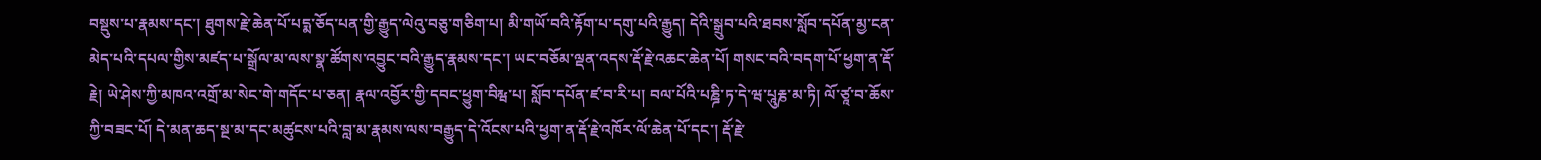བསྡུས་པ་རྣམས་དང་། ཐུགས་རྗེ་ཆེན་པོ་པདྨ་ཅོད་པན་གྱི་རྒྱུད་ལེའུ་བཅུ་གཅིག་པ། མི་གཡོ་བའི་རྟོག་པ་དགུ་པའི་རྒྱུད། དེའི་སྒྲུབ་པའི་ཐབས་སློབ་དཔོན་མྱ་ངན་མེད་པའི་དཔལ་གྱིས་མཛད་པ་སྒྲོལ་མ་ལས་སྣ་ཚོགས་འབྱུང་བའི་རྒྱུད་རྣམས་དང་། ཡང་བཅོམ་ལྡན་འདས་རྡོ་རྗེ་འཆང་ཆེན་པོ། གསང་བའི་བདག་པོ་ཕྱག་ན་རྡོ་རྗེ། ཡེ་ཤེས་ཀྱི་མཁའ་འགྲོ་མ་སེང་གེ་གདོང་པ་ཅན། རྣལ་འབྱོར་གྱི་དབང་ཕྱུག་བིརྺ་པ། སློབ་དཔོན་ཛ་བ་རི་པ། བལ་པོའི་པཎྜི་ཏ་དེ་ཝ་པཱུརྞ་མ་ཏི། ལོ་ཙཱ་བ་ཆོས་ཀྱི་བཟང་པོ། དེ་མན་ཆད་སྔ་མ་དང་མཚུངས་པའི་བླ་མ་རྣམས་ལས་བརྒྱུད་དེ་འོངས་པའི་ཕྱག་ན་རྡོ་རྗེ་འཁོར་ལོ་ཆེན་པོ་དང་། རྡོ་རྗེ་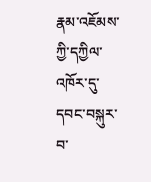རྣམ་འཇོམས་ཀྱི་དཀྱིལ་འཁོར་དུ་དབང་བསྐུར་བ་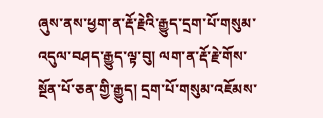ཞུས་ནས་ཕྱག་ན་རྡོ་རྗེའི་རྒྱུད་དྲག་པོ་གསུམ་འདུལ་བཤད་རྒྱུད་ལྟ་བུ། ལག་ན་རྡོ་རྗེ་གོས་སྔོན་པོ་ཅན་གྱི་རྒྱུད། དྲག་པོ་གསུམ་འཇོམས་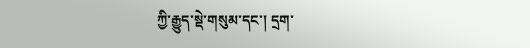ཀྱི་རྒྱུད་སྡེ་གསུམ་དང་། དྲག་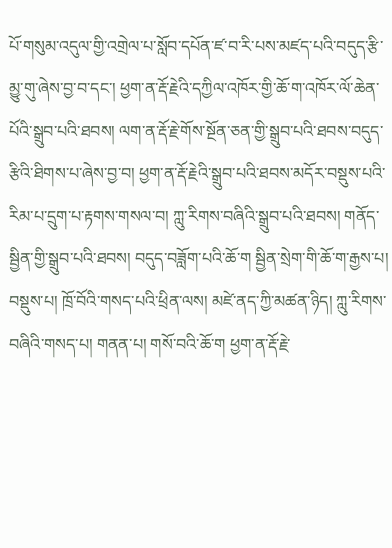པོ་གསུམ་འདུལ་གྱི་འགྲེལ་པ་སློབ་དཔོན་ཛ་བ་རི་པས་མཛད་པའི་བདུད་རྩི་མྱུ་གུ་ཞེས་བྱ་བ་དང་། ཕྱག་ན་རྡོ་རྗེའི་དཀྱིལ་འཁོར་གྱི་ཆོ་ག་འཁོར་ལོ་ཆེན་པོའི་སྒྲུབ་པའི་ཐབས། ལག་ན་རྡོ་རྗེ་གོས་སྔོན་ཅན་གྱི་སྒྲུབ་པའི་ཐབས་བདུད་རྩིའི་ཐིགས་པ་ཞེས་བྱ་བ། ཕྱག་ན་རྡོ་རྗེའི་སྒྲུབ་པའི་ཐབས་མདོར་བསྡུས་པའི་རིམ་པ་དྲུག་པ་རྟགས་གསལ་བ། ཀླུ་རིགས་བཞིའི་སྒྲུབ་པའི་ཐབས། གནོད་སྦྱིན་གྱི་སྒྲུབ་པའི་ཐབས། བདུད་བཟློག་པའི་ཆོ་ག སྦྱིན་སྲེག་གི་ཆོ་ག་རྒྱས་པ། བསྡུས་པ། ཁྲོ་བོའི་གསད་པའི་ཕྲིན་ལས། མཛེ་ནད་ཀྱི་མཚན་ཉིད། ཀླུ་རིགས་བཞིའི་གསད་པ། གནན་པ། གསོ་བའི་ཆོ་ག ཕྱག་ན་རྡོ་རྗེ་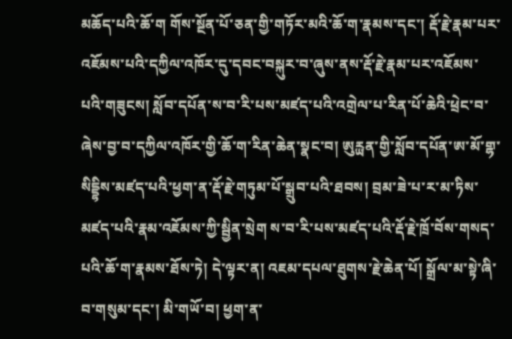མཆོད་པའི་ཆོ་ག གོས་སྔོན་པོ་ཅན་གྱི་གཏོར་མའི་ཆོ་ག་རྣམས་དང་། རྡོ་རྗེ་རྣམ་པར་འཇོམས་པའི་དཀྱིལ་འཁོར་དུ་དབང་བསྐུར་བ་ཞུས་ནས་རྡོ་རྗེ་རྣམ་པར་འཇོམས་པའི་གཟུངས། སློབ་དཔོན་ས་བ་རི་པས་མཛད་པའི་འགྲེལ་པ་རིན་པོ་ཆེའི་ཕྲེང་བ་ཞེས་བྱ་བ་དཀྱིལ་འཁོར་གྱི་ཆོ་ག་རིན་ཆེན་སྣང་བ། ཨུརྻན་གྱི་སློབ་དཔོན་ཨ་མོ་གྷ་སིདྡྷིས་མཛད་པའི་ཕྱག་ན་རྡོ་རྗེ་གཏུམ་པོ་སྒྲུབ་པའི་ཐབས། བྲམ་ཟེ་པ་ར་མ་ཏིས་མཛད་པའི་རྣམ་འཇོམས་ཀྱི་སྦྱིན་སྲེག ས་བ་རི་པས་མཛད་པའི་རྡོ་རྗེ་ཁྲོ་བོས་གསད་པའི་ཆོ་ག་རྣམས་ཐོས་ཏེ། དེ་ལྟར་ན། འཇམ་དཔལ་ཐུགས་རྗེ་ཆེན་པོ། སྒྲོལ་མ་སྟེ་ཞི་བ་གསུམ་དང་། མི་གཡོ་བ། ཕྱག་ན་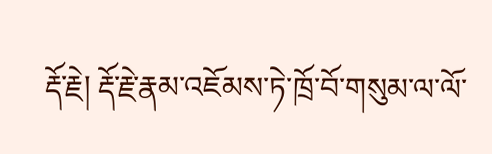རྡོ་རྗེ། རྡོ་རྗེ་རྣམ་འཇོམས་ཏེ་ཁྲོ་བོ་གསུམ་ལ་ལོ་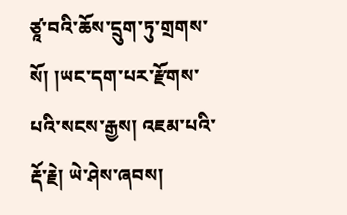ཙཱ་བའི་ཆོས་དྲུག་ཏུ་གྲགས་སོ། །ཡང་དག་པར་རྫོགས་པའི་སངས་རྒྱས། འཇམ་པའི་རྡོ་རྗེ། ཡེ་ཤེས་ཞབས།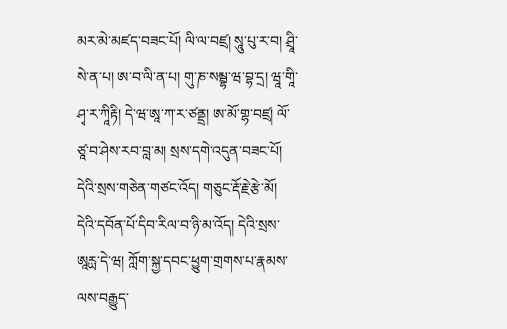མར་མེ་མཛད་བཟང་པོ། ལི་ལ་བཛྲ། སཱུ་པུ་ར་བ། ཤྲཱི་སེ་ན་པ། ཨ་བ་ལི་ན་པ། གུ་ཎ་སམྦྷ་ཝ་བྷ་དྲ། ཝཱ་གཱི་ཤྭ་ར་ཀཱིརྟི། དེ་ཝ་ཨཱ་ཀ་ར་ཙནྡྲ། ཨ་མོ་གྷ་བཛྲ། ལོ་ཙཱ་བ་ཤེས་རབ་བླ་མ། སྲས་དགེ་འདུན་བཟང་པོ། དེའི་སྲས་གཅེན་གཙང་འོད། གཅུང་རྡོ་རྗེ་རྩེ་མོ། དེའི་དབོན་པོ་དིབ་རིལ་བ་ཉི་མ་འོད། དེའི་སྲས་ཨཱརྻ་དེ་ཝ། ཀློག་སྐྱ་དབང་ཕྱུག་གྲགས་པ་རྣམས་ལས་བརྒྱུད་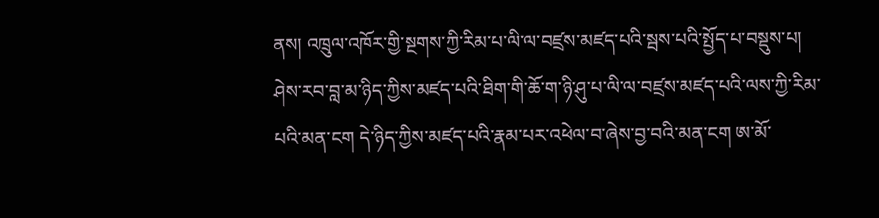ནས། འཁྲུལ་འཁོར་གྱི་སྔགས་ཀྱི་རིམ་པ་ལི་ལ་བཛྲས་མཛད་པའི་སྦས་པའི་སྤྱོད་པ་བསྡུས་པ། ཤེས་རབ་བླ་མ་ཉིད་ཀྱིས་མཛད་པའི་ཐིག་གི་ཆོ་ག་ཉི་ཤུ་པ་ལི་ལ་བཛྲས་མཛད་པའི་ལས་ཀྱི་རིམ་པའི་མན་ངག དེ་ཉིད་ཀྱིས་མཛད་པའི་རྣམ་པར་འཕེལ་བ་ཞེས་བྱ་བའི་མན་ངག ཨ་མོ་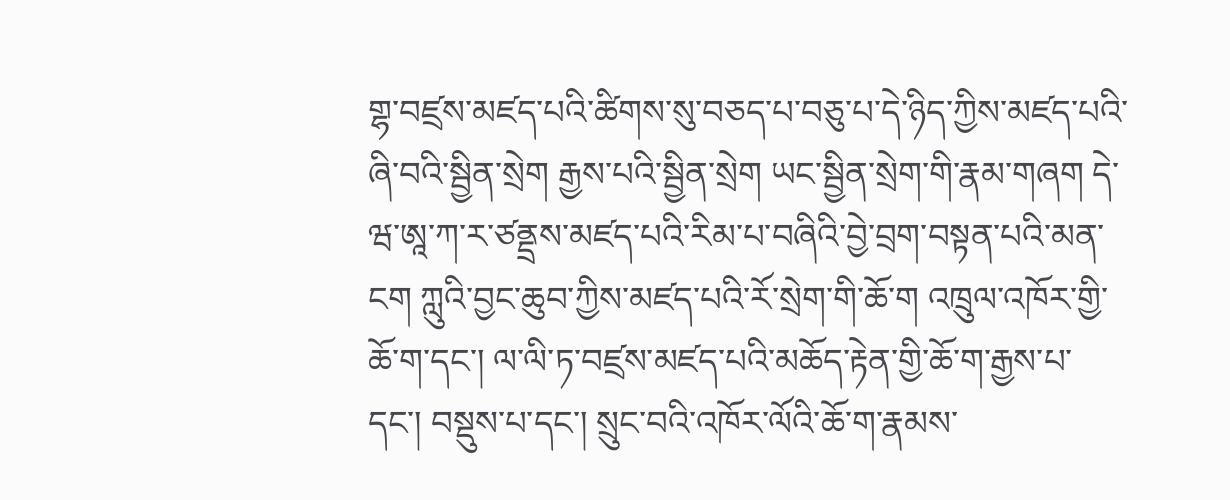གྷ་བཛྲས་མཛད་པའི་ཚིགས་སུ་བཅད་པ་བཅུ་པ་དེ་ཉིད་ཀྱིས་མཛད་པའི་ཞི་བའི་སྦྱིན་སྲེག རྒྱས་པའི་སྦྱིན་སྲེག ཡང་སྦྱིན་སྲེག་གི་རྣམ་གཞག དེ་ཝ་ཨཱ་ཀ་ར་ཙནྡྲས་མཛད་པའི་རིམ་པ་བཞིའི་བྱེ་བྲག་བསྟན་པའི་མན་ངག ཀླུའི་བྱང་ཆུབ་ཀྱིས་མཛད་པའི་རོ་སྲེག་གི་ཆོ་ག འཁྲུལ་འཁོར་གྱི་ཆོ་ག་དང་། ལ་ལི་ཏ་བཛྲས་མཛད་པའི་མཆོད་རྟེན་གྱི་ཆོ་ག་རྒྱས་པ་དང་། བསྡུས་པ་དང་། སྲུང་བའི་འཁོར་ལོའི་ཆོ་ག་རྣམས་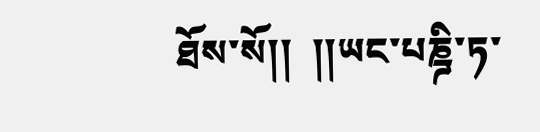ཐོས་སོ།།  །།ཡང་པཎྜི་ཏ་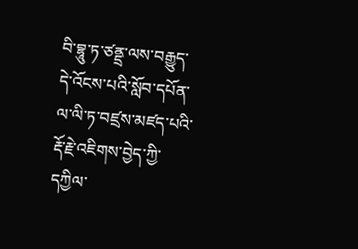བི་བྷཱུ་ཏ་ཙནྡྲ་ལས་བརྒྱུད་དེ་འོངས་པའི་སློབ་དཔོན་ལ་ལི་ཏ་བཛྲས་མཛད་པའི་རྡོ་རྗེ་འཇིགས་བྱེད་ཀྱི་དཀྱིལ་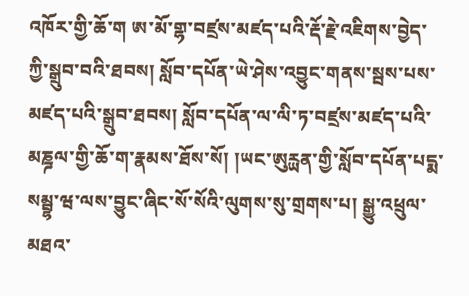འཁོར་གྱི་ཆོ་ག ཨ་མོ་གྷ་བཛྲས་མཛད་པའི་རྡོ་རྗེ་འཇིགས་བྱེད་ཀྱི་སྒྲུབ་བའི་ཐབས། སློབ་དཔོན་ཡེ་ཤེས་འབྱུང་གནས་སྦས་པས་མཛད་པའི་སྒྲུབ་ཐབས། སློབ་དཔོན་ལ་ལི་ཏ་བཛྲས་མཛད་པའི་མཎྜལ་གྱི་ཆོ་ག་རྣམས་ཐོས་སོ། །ཡང་ཨུརྻན་གྱི་སློབ་དཔོན་པདྨ་སམྦྷ་ཝ་ལས་བྱུང་ཞིང་སོ་སོའི་ལུགས་སུ་གྲགས་པ། སྒྱུ་འཕྲུལ་མཐའ་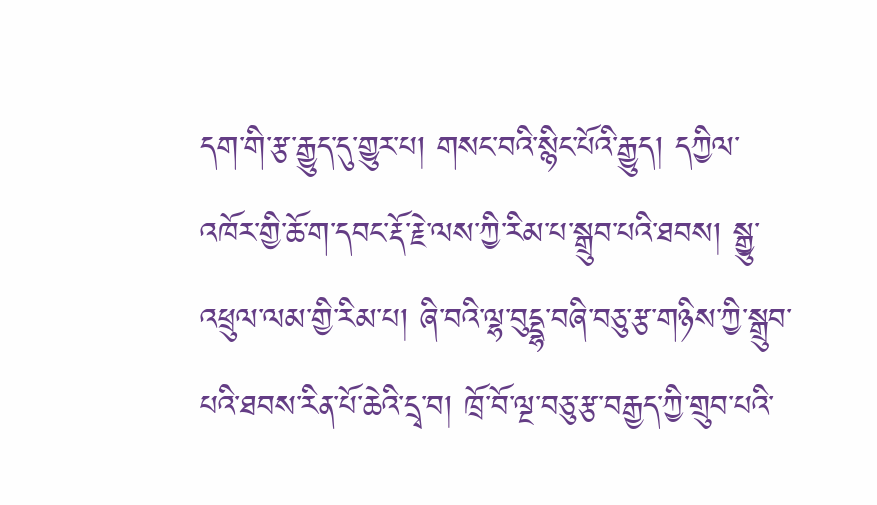དག་གི་རྩ་རྒྱུད་དུ་གྱུར་པ། གསང་བའི་སྙིང་པོའི་རྒྱུད། དཀྱིལ་འཁོར་གྱི་ཆོ་ག་དབང་རྡོ་རྗེ་ལས་ཀྱི་རིམ་པ་སྒྲུབ་པའི་ཐབས། སྒྱུ་འཕྲུལ་ལམ་གྱི་རིམ་པ། ཞི་བའི་ལྷ་བུདྡྷ་བཞི་བཅུ་རྩ་གཉིས་ཀྱི་སྒྲུབ་པའི་ཐབས་རིན་པོ་ཆེའི་དྲྭ་བ། ཁྲོ་བོ་ལྔ་བཅུ་རྩ་བརྒྱད་ཀྱི་གྲུབ་པའི་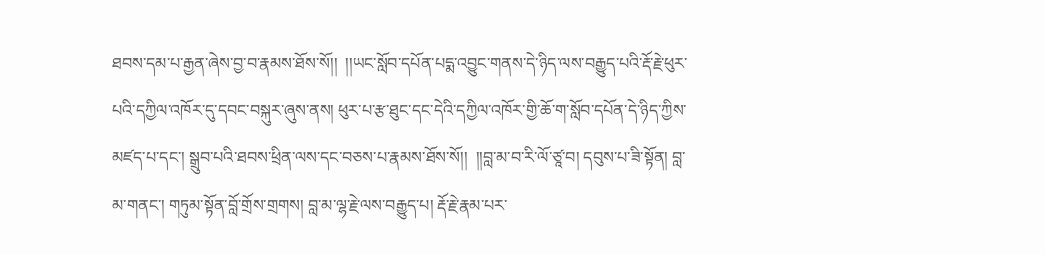ཐབས་དམ་པ་རྒྱན་ཞེས་བྱ་བ་རྣམས་ཐོས་སོ།།  །།ཡང་སློབ་དཔོན་པདྨ་འབྱུང་གནས་དེ་ཉིད་ལས་བརྒྱུད་པའི་རྡོ་རྗེ་ཕུར་པའི་དཀྱིལ་འཁོར་དུ་དབང་བསྐུར་ཞུས་ནས། ཕུར་པ་རྩ་ཐུང་དང་དེའི་དཀྱིལ་འཁོར་གྱི་ཆོ་ག་སློབ་དཔོན་དེ་ཉིད་ཀྱིས་མཛད་པ་དང་། སྒྲུབ་པའི་ཐབས་ཕྲིན་ལས་དང་བཅས་པ་རྣམས་ཐོས་སོ།།  །།བླ་མ་བ་རི་ལོ་ཙཱ་བ། དབུས་པ་ཟི་སྟོན། བླ་མ་གནང་། གཏུམ་སྟོན་བློ་གྲོས་གྲགས། བླ་མ་ལྷ་རྗེ་ལས་བརྒྱུད་པ། རྡོ་རྗེ་རྣམ་པར་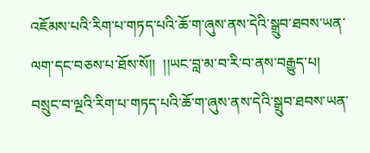འཇོམས་པའི་རིག་པ་གཏད་པའི་ཆོ་ག་ཞུས་ནས་དེའི་སྒྲུབ་ཐབས་ཡན་ལག་དང་བཅས་པ་ཐོས་སོ།།  །།ཡང་བླ་མ་བ་རི་བ་ནས་བརྒྱུད་པ། བསྲུང་བ་ལྔའི་རིག་པ་གཏད་པའི་ཆོ་ག་ཞུས་ནས་དེའི་སྒྲུབ་ཐབས་ཡན་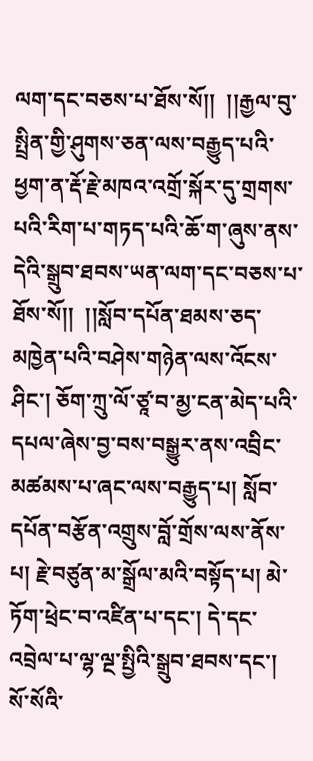ལག་དང་བཅས་པ་ཐོས་སོ།།  །།རྒྱལ་བུ་སྤྲིན་གྱི་ཤུགས་ཅན་ལས་བརྒྱུད་པའི་ཕྱག་ན་རྡོ་རྗེ་མཁའ་འགྲོ་སྐོར་དུ་གྲགས་པའི་རིག་པ་གཏད་པའི་ཆོ་ག་ཞུས་ནས་དེའི་སྒྲུབ་ཐབས་ཡན་ལག་དང་བཅས་པ་ཐོས་སོ།།  །།སློབ་དཔོན་ཐམས་ཅད་མཁྱེན་པའི་བཤེས་གཉེན་ལས་འོངས་ཤིང་། ཅོག་ཀྲུ་ལོ་ཙཱ་བ་མྱ་ངན་མེད་པའི་དཔལ་ཞེས་བྱ་བས་བསྒྱུར་ནས་འབྲིང་མཚམས་པ་ཞང་ལས་བརྒྱུད་པ། སློབ་དཔོན་བརྩོན་འགྲུས་བློ་གྲོས་ལས་ནོས་པ། རྗེ་བཙུན་མ་སྒྲོལ་མའི་བསྟོད་པ། མེ་ཏོག་ཕྲེང་བ་འཛིན་པ་དང་། དེ་དང་འབྲེལ་པ་ལྷ་ལྔ་སྤྱིའི་སྒྲུབ་ཐབས་དང་། སོ་སོའི་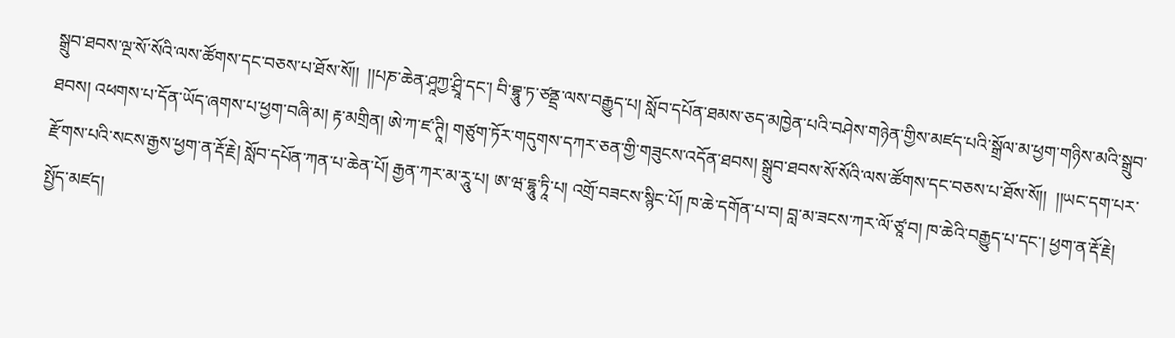སྒྲུབ་ཐབས་ལྔ་སོ་སོའི་ལས་ཚོགས་དང་བཅས་པ་ཐོས་སོ།།  །།པཎ་ཆེན་ཤཱཀྱ་ཤྲཱི་དང་། བི་བྷཱུ་ཏ་ཙནྡྲ་ལས་བརྒྱུད་པ། སློབ་དཔོན་ཐམས་ཅད་མཁྱེན་པའི་བཤེས་གཉེན་གྱིས་མཛད་པའི་སྒྲོལ་མ་ཕྱག་གཉིས་མའི་སྒྲུབ་ཐབས། འཕགས་པ་དོན་ཡོད་ཞགས་པ་ཕྱག་བཞི་མ། རྟ་མགྲིན། ཨེ་ཀ་ཛ་ཊཱི། གཙུག་ཏོར་གདུགས་དཀར་ཅན་གྱི་གཟུངས་འདོན་ཐབས། སྒྲུབ་ཐབས་སོ་སོའི་ལས་ཚོགས་དང་བཅས་པ་ཐོས་སོ།།  །།ཡང་དག་པར་རྫོགས་པའི་སངས་རྒྱས་ཕྱག་ན་རྡོ་རྗེ། སློབ་དཔོན་ཀན་པ་ཆེན་པོ། རྒྱན་ཀར་མ་རཱུ་པ། ཨ་ཝ་དྷཱུ་ཏཱི་པ། འགྲོ་བཟངས་སྙིང་པོ། ཁ་ཆེ་དགོན་པ་བ། བླ་མ་ཟངས་ཀར་ལོ་ཙཱ་བ། ཁ་ཆེའི་བརྒྱུད་པ་དང་། ཕྱག་ན་རྡོ་རྗེ། སྤྱོད་མཛད།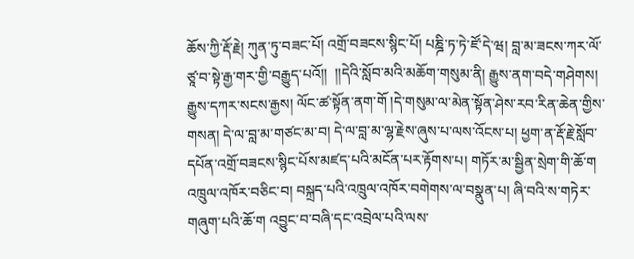ཆོས་ཀྱི་རྡོ་རྗེ། ཀུན་ཏུ་བཟང་པོ། འགྲོ་བཟངས་སྙིང་པོ། པཎྜི་ཏ་ཏེ་ཛོ་དེ་ཝ། བླ་མ་ཟངས་ཀར་ལོ་ཙཱ་བ་སྟེ་རྒྱ་གར་གྱི་བརྒྱུད་པའོ།།  །།དེའི་སློབ་མའི་མཆོག་གསུམ་ནི། རྒྱུས་ནག་བདེ་གཤེགས། རྒྱུས་དཀར་སངས་རྒྱས། ལོང་ཚ་སྟོན་ནག་གོ །དེ་གསུམ་ལ་མེན་སྟོན་ཤེས་རབ་རིན་ཆེན་གྱིས་གསན། དེ་ལ་བླ་མ་གཙང་མ་བ། དེ་ལ་བླ་མ་ལྷ་རྗེས་ཞུས་པ་ལས་འོངས་པ། ཕྱག་ན་རྡོ་རྗེ་སློབ་དཔོན་འགྲོ་བཟངས་སྙིང་པོས་མཛད་པའི་མངོན་པར་རྟོགས་པ། གཏོར་མ་སྦྱིན་སྲེག་གི་ཆོ་ག འཁྲུལ་འཁོར་བཅིང་བ། བསྐྲད་པའི་འཁྲུལ་འཁོར་བགེགས་ལ་བསྣུན་པ། ཞི་བའི་ས་གཏེར་གཞུག་པའི་ཆོ་ག འབྱུང་བ་བཞི་དང་འབྲེལ་པའི་ལས་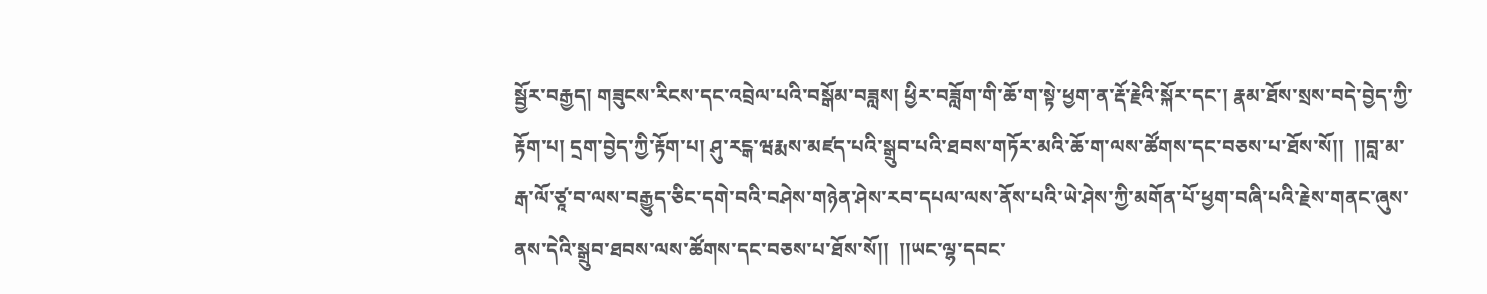སྦྱོར་བརྒྱད། གཟུངས་རིངས་དང་འབྲེལ་པའི་བསྒོམ་བཟླས། ཕྱིར་བཟློག་གི་ཆོ་ག་སྟེ་ཕྱག་ན་རྡོ་རྗེའི་སྐོར་དང་། རྣམ་ཐོས་སྲས་བདེ་བྱེད་ཀྱི་རྟོག་པ། དྲག་བྱེད་ཀྱི་རྟོག་པ། ཤུ་རངྒ་ཝརྨས་མཛད་པའི་སྒྲུབ་པའི་ཐབས་གཏོར་མའི་ཆོ་ག་ལས་ཚོགས་དང་བཅས་པ་ཐོས་སོ།།  །།བླ་མ་རྒ་ལོ་ཙཱ་བ་ལས་བརྒྱུད་ཅིང་དགེ་བའི་བཤེས་གཉེན་ཤེས་རབ་དཔལ་ལས་ནོས་པའི་ཡེ་ཤེས་ཀྱི་མགོན་པོ་ཕྱག་བཞི་པའི་རྗེས་གནང་ཞུས་ནས་དེའི་སྒྲུབ་ཐབས་ལས་ཚོགས་དང་བཅས་པ་ཐོས་སོ།།  །།ཡང་ལྷ་དབང་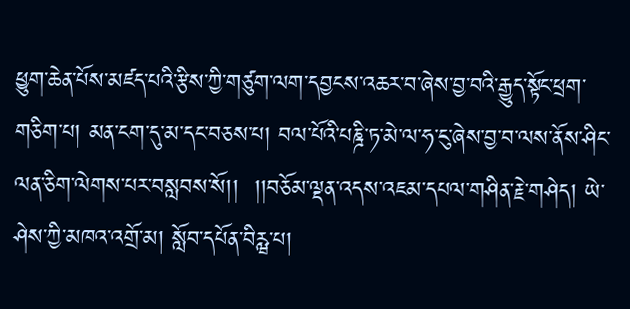ཕྱུག་ཆེན་པོས་མཛད་པའི་རྩིས་ཀྱི་གཙུག་ལག་དབྱངས་འཆར་བ་ཞེས་བྱ་བའི་རྒྱུད་སྟོང་ཕྲག་གཅིག་པ། མན་ངག་དུ་མ་དང་བཅས་པ། བལ་པོའི་པཎྜི་ཏ་མེ་ལ་ཧ་ངུ་ཞེས་བྱ་བ་ལས་ནོས་ཤིང་ལན་ཅིག་ལེགས་པར་བསླབས་སོ།།  །།བཅོམ་ལྡན་འདས་འཇམ་དཔལ་གཤིན་རྗེ་གཤེད། ཡེ་ཤེས་ཀྱི་མཁའ་འགྲོ་མ། སློབ་དཔོན་བིརྺ་པ།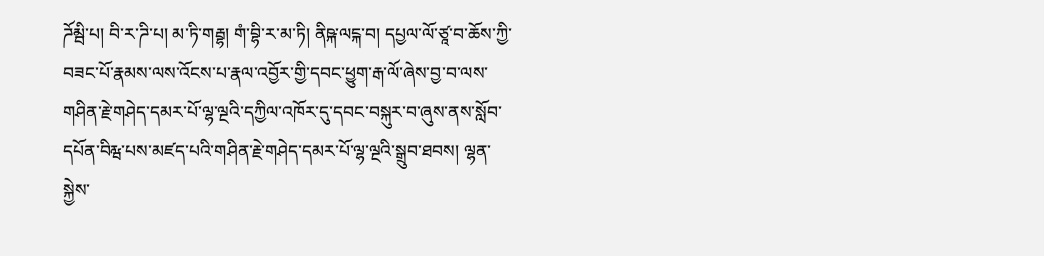ཌོམྦི་པ། བི་ར་ཌི་པ། མ་ཏི་གརྦྷ། གཾ་བྷི་ར་མ་ཏི། ནིཥྐ་ལངྐ་བ། དཔྱལ་ལོ་ཙཱ་བ་ཆོས་ཀྱི་བཟང་པོ་རྣམས་ལས་འོངས་པ་རྣལ་འབྱོར་གྱི་དབང་ཕྱུག་རྒ་ལོ་ཞེས་བྱ་བ་ལས་གཤིན་རྗེ་གཤེད་དམར་པོ་ལྷ་ལྔའི་དཀྱིལ་འཁོར་དུ་དབང་བསྐུར་བ་ཞུས་ནས་སློབ་དཔོན་བིརྺ་པས་མཛད་པའི་གཤིན་རྗེ་གཤེད་དམར་པོ་ལྷ་ལྔའི་སྒྲུབ་ཐབས། ལྷན་སྐྱེས་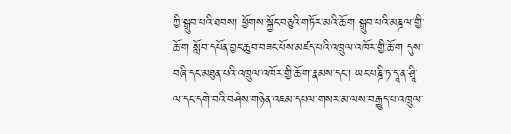ཀྱི་སྒྲུབ་པའི་ཐབས། ཕྱོགས་སྐྱོང་བཅུའི་གཏོར་མའི་ཆོ་ག སྒྲུབ་པའི་མཎྜལ་གྱི་ཆོ་ག སློབ་དཔོན་བྱང་ཆུབ་བཟང་པོས་མཛད་པའི་འཁྲུལ་འཁོར་གྱི་ཆོ་ག དུས་བཞི་དང་མཐུན་པའི་འཁྲུལ་འཁོར་གྱི་ཆོ་ག་རྣམས་དང་། ཡང་པཎྜི་ཏ་དཱ་ན་ཤྲཱི་ལ་དང་དགེ་བའི་བཤེས་གཉེན་འཇམ་དཔལ་གསར་མ་ལས་བརྒྱུད་པ་འཁྲུལ་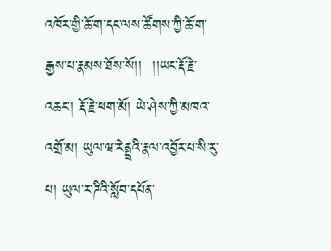འཁོར་གྱི་ཆོ་ག་དང་ལས་ཚོགས་ཀྱི་ཆོ་ག་རྒྱས་པ་རྣམས་ཐོས་སོ།།  །།ཡང་རྡོ་རྗེ་འཆང་། རྡོ་རྗེ་ཕག་མོ། ཡེ་ཤེས་ཀྱི་མཁའ་འགྲོ་མ། ཡུལ་ཝ་རེནྡྲའི་རྣལ་འབྱོར་པ་སི་རུ་པ། ཡུལ་ར་ཌིའི་སློབ་དཔོན་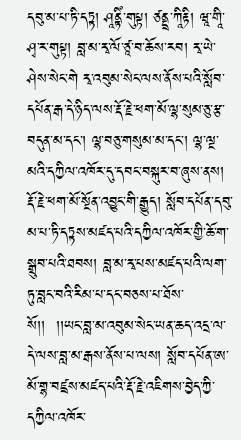དབུ་མ་པ་ཏི་དཏྟ། ཤཱནྟིཾ་གུཔྟ། ཙནྡྲ་ཀཱིརྟི། ཝཱ་གཱི་ཤྭ་ར་གུཔྟ། བླ་མ་རྭ་ལོ་ཙཱ་བ་ཆོས་རབ། རྭ་ཡེ་ཤེས་སེང་གེ རྭ་འབུམ་སེང་ལས་ནོས་པའི་སློབ་དཔོན་རྒ་དེ་ཉིད་ལས་རྡོ་རྗེ་ཕག་མོ་ལྷ་སུམ་ཅུ་རྩ་བདུན་མ་དང་། ལྷ་བཅུ་གསུམ་མ་དང་། ལྷ་ལྔ་མའི་དཀྱིལ་འཁོར་དུ་དབང་བསྐུར་བ་ཞུས་ནས། རྡོ་རྗེ་ཕག་མོ་སྔོན་འབྱུང་གི་རྒྱུད། སློབ་དཔོན་དབུ་མ་པ་ཏི་དཏྟས་མཛད་པའི་དཀྱིལ་འཁོར་གྱི་ཆོ་ག་སྒྲུབ་པའི་ཐབས། བླ་མ་རྭ་པས་མཛད་པའི་ལག་ཏུ་བླང་བའི་རིམ་པ་དང་བཅས་པ་ཐོས་སོ།།  །།ཡང་བླ་མ་འབུམ་སེང་ཡན་ཆད་འདྲ་ལ་དེ་ལས་བླ་མ་རྒས་ནོས་པ་ལས། སློབ་དཔོན་ཨ་མོ་གྷ་བཛྲས་མཛད་པའི་རྡོ་རྗེ་འཇིགས་བྱེད་ཀྱི་དཀྱིལ་འཁོར་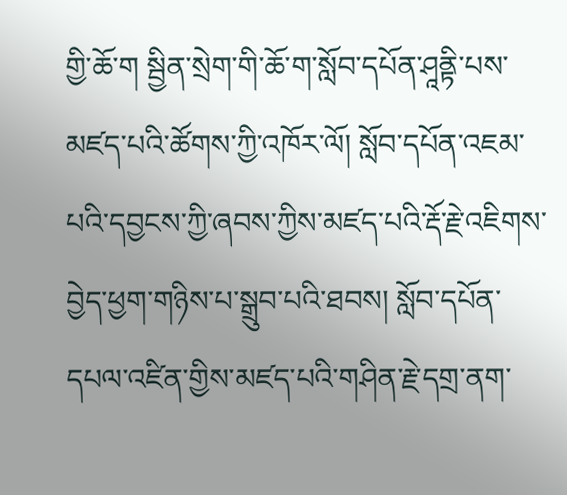གྱི་ཆོ་ག སྦྱིན་སྲེག་གི་ཆོ་ག་སློབ་དཔོན་ཤཱནྟི་པས་མཛད་པའི་ཚོགས་ཀྱི་འཁོར་ལོ། སློབ་དཔོན་འཇམ་པའི་དབྱངས་ཀྱི་ཞབས་ཀྱིས་མཛད་པའི་རྡོ་རྗེ་འཇིགས་བྱེད་ཕྱག་གཉིས་པ་སྒྲུབ་པའི་ཐབས། སློབ་དཔོན་དཔལ་འཛིན་གྱིས་མཛད་པའི་གཤིན་རྗེ་དགྲ་ནག་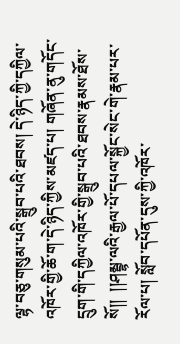ལྷ་བཅུ་གསུམ་པའི་སྒྲུབ་པའི་ཐབས། དེ་ཉིད་ཀྱི་དཀྱིལ་འཁོར་གྱི་ཆོ་ག་དེ་ཉིད་ཀྱིས་མཛད་པ། གཞོན་ནུ་གདོང་དྲུག་གི་དཀྱིལ་འཁོར་གྱི་སྒྲུབ་པའི་ཐབས་རྣམས་ཐོས་སོ།།  །།ཤམྦྷ་ལའི་རྒྱལ་པོ་དཔལ་སྐྱོང་སེང་གེ་རྣམ་པར་རོལ་པ། སློབ་དཔོན་དུས་ཀྱི་འཁོར་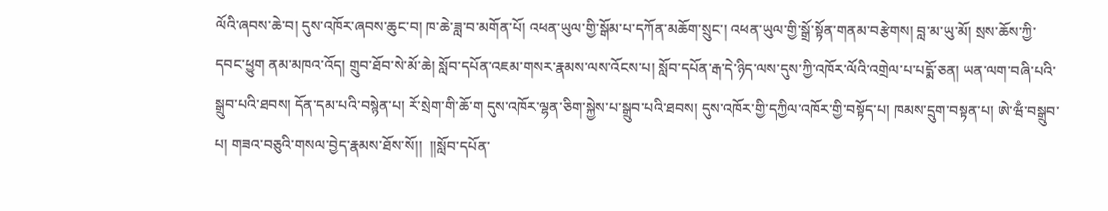ལོའི་ཞབས་ཆེ་བ། དུས་འཁོར་ཞབས་ཆུང་བ། ཁ་ཆེ་ཟླ་བ་མགོན་པོ། འཕན་ཡུལ་གྱི་སྒོམ་པ་དཀོན་མཆོག་སྲུང་། འཕན་ཡུལ་གྱི་སྒྲོ་སྟོན་གནམ་བརྩེགས། བླ་མ་ཡུ་མོ། སྲས་ཆོས་ཀྱི་དབང་ཕྱུག ནམ་མཁའ་འོད། གྲུབ་ཐོབ་སེ་མོ་ཆེ། སློབ་དཔོན་འཇམ་གསར་རྣམས་ལས་འོངས་པ། སློབ་དཔོན་རྒ་དེ་ཉིད་ལས་དུས་ཀྱི་འཁོར་ལོའི་འགྲེལ་པ་པདྨོ་ཅན། ཡན་ལག་བཞི་པའི་སྒྲུབ་པའི་ཐབས། དོན་དམ་པའི་བསྙེན་པ། རོ་སྲེག་གི་ཆོ་ག དུས་འཁོར་ལྷན་ཅིག་སྐྱེས་པ་སྒྲུབ་པའི་ཐབས། དུས་འཁོར་གྱི་དཀྱིལ་འཁོར་གྱི་བསྟོད་པ། ཁམས་དྲུག་བསྟན་པ། ཨེ་ཝྃ་བསྒྲུབ་པ། གཟའ་བཅུའི་གསལ་བྱེད་རྣམས་ཐོས་སོ།།  །།སློབ་དཔོན་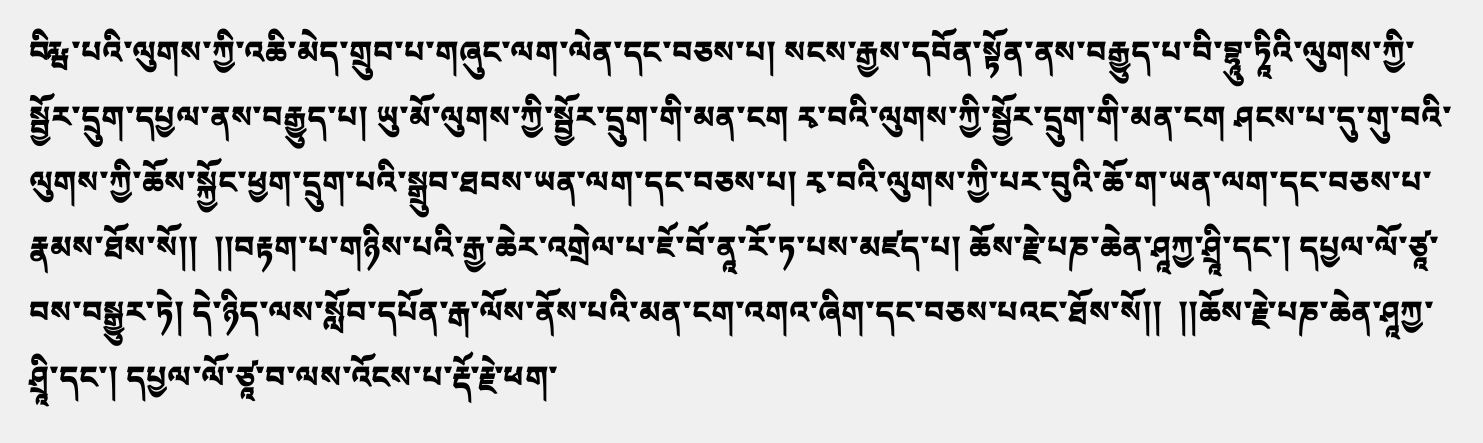བིརྺ་པའི་ལུགས་ཀྱི་འཆི་མེད་གྲུབ་པ་གཞུང་ལག་ལེན་དང་བཅས་པ། སངས་རྒྱས་དབོན་སྟོན་ནས་བརྒྱུད་པ་བི་བྷཱུ་ཏཱིའི་ལུགས་ཀྱི་སྦྱོར་དྲུག་དཔྱལ་ནས་བརྒྱུད་པ། ཡུ་མོ་ལུགས་ཀྱི་སྦྱོར་དྲུག་གི་མན་ངག རྭ་བའི་ལུགས་ཀྱི་སྦྱོར་དྲུག་གི་མན་ངག ཤངས་པ་དུ་གུ་བའི་ལུགས་ཀྱི་ཆོས་སྐྱོང་ཕྱག་དྲུག་པའི་སྒྲུབ་ཐབས་ཡན་ལག་དང་བཅས་པ། རྭ་བའི་ལུགས་ཀྱི་པར་བུའི་ཆོ་ག་ཡན་ལག་དང་བཅས་པ་རྣམས་ཐོས་སོ།།  །།བརྟག་པ་གཉིས་པའི་རྒྱ་ཆེར་འགྲེལ་པ་ཇོ་བོ་ནཱ་རོ་ཏ་པས་མཛད་པ། ཆོས་རྗེ་པཎ་ཆེན་ཤཱཀྱ་ཤྲཱི་དང་། དཔྱལ་ལོ་ཙཱ་བས་བསྒྱུར་ཏེ། དེ་ཉིད་ལས་སློབ་དཔོན་རྒ་ལོས་ནོས་པའི་མན་ངག་འགའ་ཞིག་དང་བཅས་པའང་ཐོས་སོ།།  །།ཆོས་རྗེ་པཎ་ཆེན་ཤཱཀྱ་ཤྲཱི་དང་། དཔྱལ་ལོ་ཙཱ་བ་ལས་འོངས་པ་རྡོ་རྗེ་ཕག་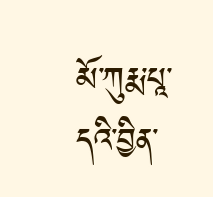མོ་ཀུརྨ་པཱ་དའི་བྱིན་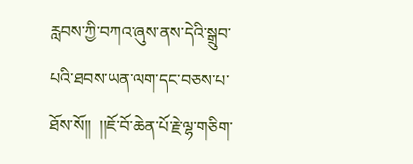རླབས་ཀྱི་བཀའ་ཞུས་ནས་དེའི་སྒྲུབ་པའི་ཐབས་ཡན་ལག་དང་བཅས་པ་ཐོས་སོ།།  །།ཇོ་བོ་ཆེན་པོ་རྗེ་ལྷ་གཅིག་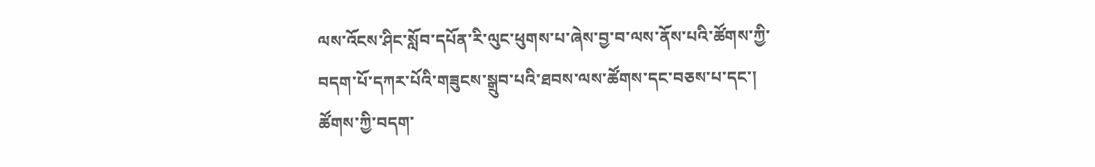ལས་འོངས་ཤིང་སློབ་དཔོན་རི་ལུང་ཕུགས་པ་ཞེས་བྱ་བ་ལས་ནོས་པའི་ཚོགས་ཀྱི་བདག་པོ་དཀར་པོའི་གཟུངས་སྒྲུབ་པའི་ཐབས་ལས་ཚོགས་དང་བཅས་པ་དང་། ཚོགས་ཀྱི་བདག་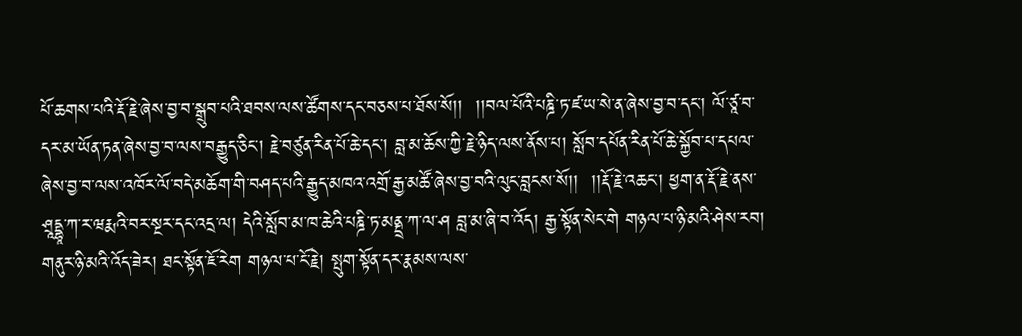པོ་ཆགས་པའི་རྡོ་རྗེ་ཞེས་བྱ་བ་སྒྲུབ་པའི་ཐབས་ལས་ཚོགས་དང་བཅས་པ་ཐོས་སོ།།  །།བལ་པོའི་པཎྜི་ཏ་ཛ་ཡ་སེ་ན་ཞེས་བྱ་བ་དང་། ལོ་ཙཱ་བ་དར་མ་ཡོན་ཏན་ཞེས་བྱ་བ་ལས་བརྒྱུད་ཅིང་། རྗེ་བཙུན་རིན་པོ་ཆེ་དང་། བླ་མ་ཆོས་ཀྱི་རྗེ་ཉིད་ལས་ནོས་པ། སློབ་དཔོན་རིན་པོ་ཆེ་སྐྱོབ་པ་དཔལ་ཞེས་བྱ་བ་ལས་འཁོར་ལོ་བདེ་མཆོག་གི་བཤད་པའི་རྒྱུད་མཁའ་འགྲོ་རྒྱ་མཚོ་ཞེས་བྱ་བའི་ལུང་བླངས་སོ།།  །།རྡོ་རྗེ་འཆང་། ཕྱག་ན་རྡོ་རྗེ་ནས་ཤྲཱདྡྷཱ་ཀ་ར་ཝརྨའི་བར་སྔར་དང་འདྲ་ལ། དེའི་སློབ་མ་ཁ་ཆེའི་པཎྜི་ཏ་མནྡྲ་ཀ་ལ་ཤ བླ་མ་ཞི་བ་འོད། རྒྱ་སྟོན་སེང་གེ གཉལ་པ་ཉི་མའི་ཤེས་རབ། གནུར་ཉི་མའི་འོད་ཟེར། ཐང་སྟོན་ཇོ་རེག གཉལ་པ་ངོ་རྗེ། སྤུག་སྟོན་དར་རྣམས་ལས་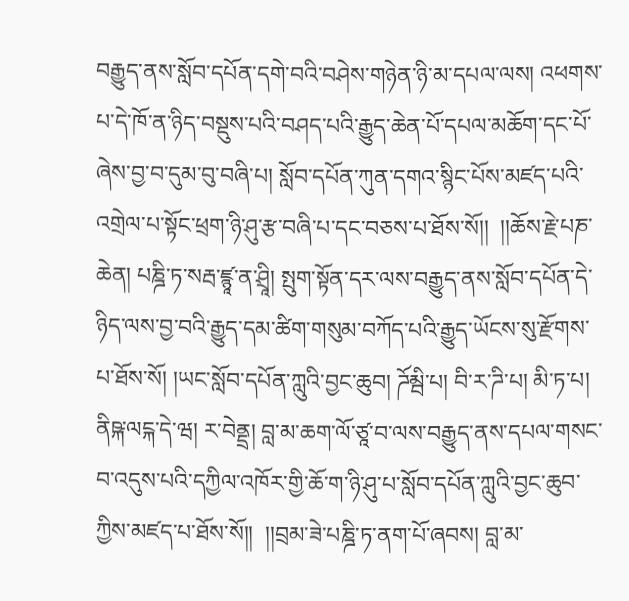བརྒྱུད་ནས་སློབ་དཔོན་དགེ་བའི་བཤེས་གཉེན་ཉི་མ་དཔལ་ལས། འཕགས་པ་དེ་ཁོ་ན་ཉིད་བསྡུས་པའི་བཤད་པའི་རྒྱུད་ཆེན་པོ་དཔལ་མཆོག་དང་པོ་ཞེས་བྱ་བ་དུམ་བུ་བཞི་པ། སློབ་དཔོན་ཀུན་དགའ་སྙིང་པོས་མཛད་པའི་འགྲེལ་པ་སྟོང་ཕྲག་ཉི་ཤུ་རྩ་བཞི་པ་དང་བཅས་པ་ཐོས་སོ།།  །།ཆོས་རྗེ་པཎ་ཆེན། པཎྜི་ཏ་སརྦ་ཛྙཱ་ན་ཤྲཱི། སྤུག་སྟོན་དར་ལས་བརྒྱུད་ནས་སློབ་དཔོན་དེ་ཉིད་ལས་བྱ་བའི་རྒྱུད་དམ་ཚིག་གསུམ་བཀོད་པའི་རྒྱུད་ཡོངས་སུ་རྫོགས་པ་ཐོས་སོ། །ཡང་སློབ་དཔོན་ཀླུའི་བྱང་ཆུབ། ཌོམྦི་པ། བི་ར་ཌི་པ། མི་ཏ་པ། ནིཥྐ་ལངྐ་དེ་ཝ། ར་བེནྡྲ། བླ་མ་ཆག་ལོ་ཙཱ་བ་ལས་བརྒྱུད་ནས་དཔལ་གསང་བ་འདུས་པའི་དཀྱིལ་འཁོར་གྱི་ཆོ་ག་ཉི་ཤུ་པ་སློབ་དཔོན་ཀླུའི་བྱང་ཆུབ་ཀྱིས་མཛད་པ་ཐོས་སོ།།  །།བྲམ་ཟེ་པཎྜི་ཏ་ནག་པོ་ཞབས། བླ་མ་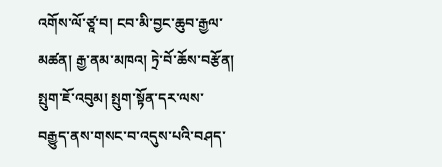འགོས་ལོ་ཙཱ་བ། ངབ་མི་བྱང་ཆུབ་རྒྱལ་མཚན། རྒྱ་ནམ་མཁའ། ཏྲེ་བོ་ཆོས་བརྩོན། སྤུག་ཇོ་འབུམ། སྤུག་སྟོན་དར་ལས་བརྒྱུད་ནས་གསང་བ་འདུས་པའི་བཤད་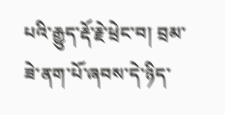པའི་རྒྱུད་རྡོ་རྗེ་ཕྲེང་བ། བྲམ་ཟེ་ནག་པོ་ཞབས་དེ་ཉིད་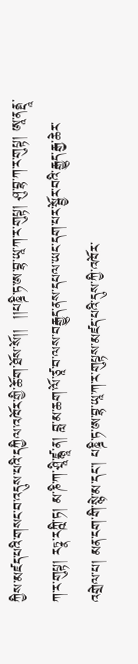ཀྱིས་མཛད་པའི་གསང་བ་འདུས་པའི་དཀྱིལ་འཁོར་གྱི་ཆོ་ག་ཐོས་སོ།།  །།པཎྜི་ཏ་ཨ་བྷ་ཡཱ་ཀ་ར་གུཔྟ། ཤུ་བྷ་ཀ་ར་གུཔྟ། ཨཱ་ནནྡཱ་ཀ་ར་གུཔྟ། རཏྣ་རཀྵི་ཏ། མ་ཎི་ཀ་ཤྲཱི་ཛྙཱ་ན། བླ་མ་ཆག་ལོ་ཙཱ་བ་ལས་བརྒྱུད་ནས་དཔལ་ཡང་དག་པར་སྦྱོར་བའི་རྒྱུད་རྒྱ་ཆེར་འགྲེལ་པ། མན་ངག་གི་སྙེ་མ་དང་། པཎྜི་ཏ་ཨ་བྷ་ཡཱ་ཀ་ར་གུཔྟས་མཛད་པའི་དུས་ཀྱི་འཁོར་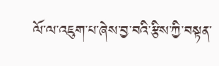ལོ་ལ་འཇུག་པ་ཞེས་བྱ་བའི་རྩིས་ཀྱི་བསྟན་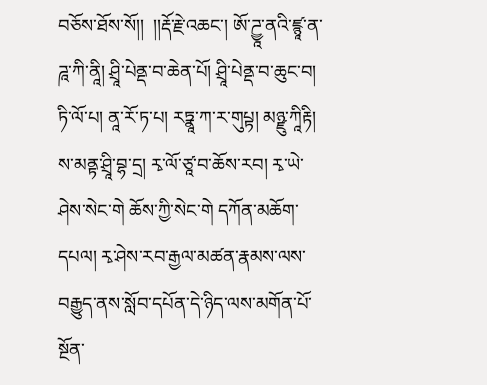བཅོས་ཐོས་སོ།།  །།རྡོ་རྗེ་འཆང་། ཨོ་ཌྱཱ་ནའི་ཛྙཱ་ན་ཌཱ་ཀི་ནཱི། ཤྲཱི་པེནྡ་བ་ཆེན་པོ། ཤྲཱི་པེནྡ་བ་ཆུང་བ། ཏི་ལོ་པ། ནཱ་རོ་ཏ་པ། རཏྣཱ་ཀ་ར་གུཔྟ། མཉྫུ་ཀཱིརྟི། ས་མནྟ་ཤྲཱི་བྷ་དྲ། རྭ་ལོ་ཙཱ་བ་ཆོས་རབ། རྭ་ཡེ་ཤེས་སེང་གེ ཆོས་ཀྱི་སེང་གེ དཀོན་མཆོག་དཔལ། རྭ་ཤེས་རབ་རྒྱལ་མཚན་རྣམས་ལས་བརྒྱུད་ནས་སློབ་དཔོན་དེ་ཉིད་ལས་མགོན་པོ་སྔོན་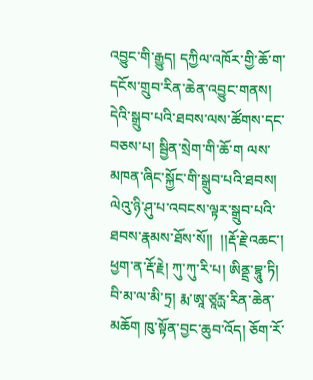འབྱུང་གི་རྒྱུད། དཀྱིལ་འཁོར་གྱི་ཆོ་ག་དངོས་གྲུབ་རིན་ཆེན་འབྱུང་གནས། དེའི་སྒྲུབ་པའི་ཐབས་ལས་ཚོགས་དང་བཅས་པ། སྦྱིན་སྲེག་གི་ཆོ་ག ལས་མཁན་ཞིང་སྐྱོང་གི་སྒྲུབ་པའི་ཐབས། ལེའུ་ཉི་ཤུ་པ་འབངས་ལྟར་སྒྲུབ་པའི་ཐབས་རྣམས་ཐོས་སོ།།  །།རྡོ་རྗེ་འཆང་། ཕྱག་ན་རྡོ་རྗེ། ཀུ་ཀུ་རི་པ། ཨིནྡྲ་བྷཱུ་ཏི། བི་མ་ལ་མི་ཏྲ། རྨ་ཨཱ་ཙཱརྻ་རིན་ཆེན་མཆོག ཁུ་སྟོན་བྱང་ཆུབ་འོད། ཅོག་རོ་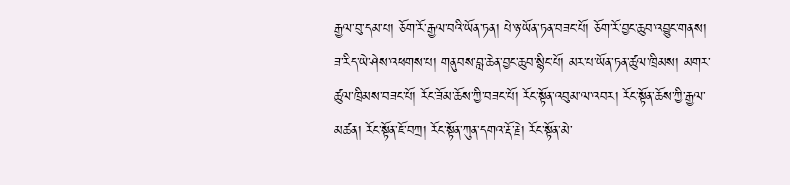རྒྱལ་བུ་དམ་པ། ཅོག་རོ་རྒྱལ་བའི་ཡོན་ཏན། པེ་ཉ་ཡོན་ཏན་བཟང་པོ། ཅོག་རོ་བྱང་ཆུབ་འབྱུང་གནས། ཟ་རིད་ཡེ་ཤེས་འཕགས་པ། གནུབས་བླ་ཆེན་བྱང་ཆུབ་སྙིང་པོ། མར་པ་ཡོན་ཏན་ཚུལ་ཁྲིམས། མགར་ཚུལ་ཁྲིམས་བཟང་པོ། རོང་ཟོམ་ཆོས་ཀྱི་བཟང་པོ། རོང་སྟོན་འབུམ་ལ་འབར། རོང་སྟོན་ཆོས་ཀྱི་རྒྱལ་མཚན། རོང་སྟོན་ཇོ་བཀྲ། རོང་སྟོན་ཀུན་དགའ་རྡོ་རྗེ། རོང་སྟོན་མེ་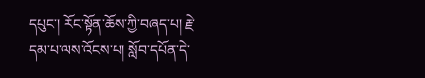དཔུང་། རོང་སྟོན་ཆོས་ཀྱི་བཞད་པ། རྗེ་དམ་པ་ལས་འོངས་པ། སློབ་དཔོན་དེ་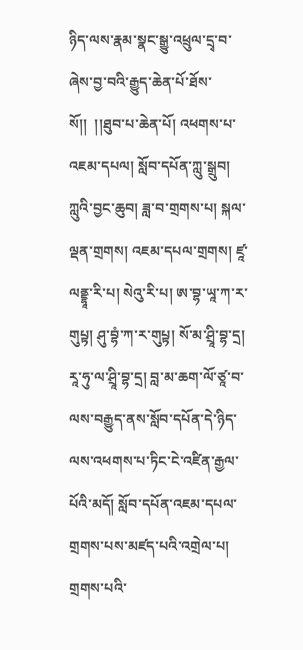ཉིད་ལས་རྣམ་སྣང་སྒྱུ་འཕྲུལ་དྲྭ་བ་ཞེས་བྱ་བའི་རྒྱུད་ཆེན་པོ་ཐོས་སོ།།  །།ཐུབ་པ་ཆེན་པོ། འཕགས་པ་འཇམ་དཔལ། སློབ་དཔོན་ཀླུ་སྒྲུབ། ཀླུའི་བྱང་ཆུབ། ཟླ་བ་གྲགས་པ། སྐལ་ལྡན་གྲགས། འཇམ་དཔལ་གྲགས། ཛཱ་ལནྡྷཱ་རི་པ། སེའུ་རི་པ། ཨ་བྷ་ཡཱ་ཀ་ར་གུཔྟ། ཤུ་བྷཾ་ཀ་ར་གུཔྟ། སོ་མ་ཤྲཱི་བྷ་དྲ། རཱ་ཧུ་ལ་ཤྲཱི་བྷ་དྲ། བླ་མ་ཆག་ལོ་ཙཱ་བ་ལས་བརྒྱུད་ནས་སློབ་དཔོན་དེ་ཉིད་ལས་འཕགས་པ་ཏིང་ངེ་འཛིན་རྒྱལ་པོའི་མདོ། སློབ་དཔོན་འཇམ་དཔལ་གྲགས་པས་མཛད་པའི་འགྲེལ་པ། གྲགས་པའི་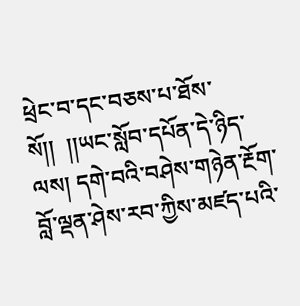ཕྲེང་བ་དང་བཅས་པ་ཐོས་སོ།།  །།ཡང་སློབ་དཔོན་དེ་ཉིད་ལས། དགེ་བའི་བཤེས་གཉེན་རྔོག་བློ་ལྡན་ཤེས་རབ་ཀྱིས་མཛད་པའི་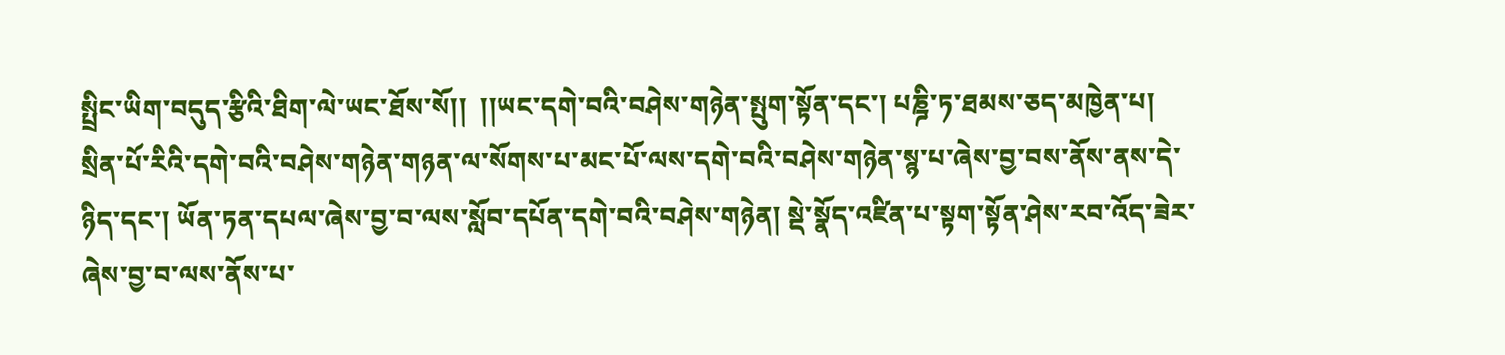སྤྲིང་ཡིག་བདུད་རྩིའི་ཐིག་ལེ་ཡང་ཐོས་སོ།།  །།ཡང་དགེ་བའི་བཤེས་གཉེན་སྤུག་སྟོན་དང་། པཎྜི་ཏ་ཐམས་ཅད་མཁྱེན་པ། སྲིན་པོ་རིའི་དགེ་བའི་བཤེས་གཉེན་གཉན་ལ་སོགས་པ་མང་པོ་ལས་དགེ་བའི་བཤེས་གཉེན་སྙ་པ་ཞེས་བྱ་བས་ནོས་ནས་དེ་ཉིད་དང་། ཡོན་ཏན་དཔལ་ཞེས་བྱ་བ་ལས་སློབ་དཔོན་དགེ་བའི་བཤེས་གཉེན། སྡེ་སྣོད་འཛིན་པ་སྟག་སྟོན་ཤེས་རབ་འོད་ཟེར་ཞེས་བྱ་བ་ལས་ནོས་པ་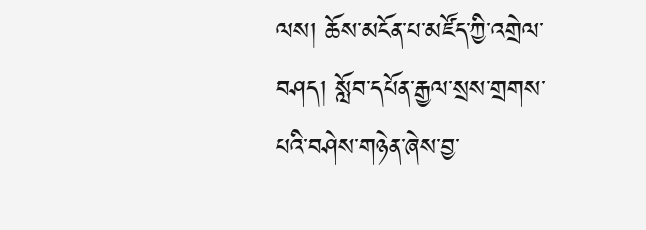ལས། ཆོས་མངོན་པ་མཛོད་ཀྱི་འགྲེལ་བཤད། སློབ་དཔོན་རྒྱལ་སྲས་གྲགས་པའི་བཤེས་གཉེན་ཞེས་བྱ་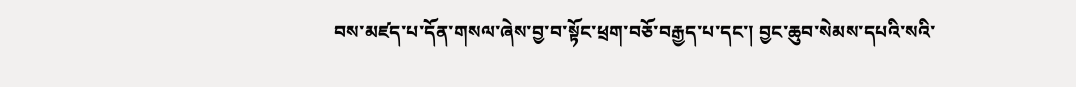བས་མཛད་པ་དོན་གསལ་ཞེས་བྱ་བ་སྟོང་ཕྲག་བཅོ་བརྒྱད་པ་དང་། བྱང་ཆུབ་སེམས་དཔའི་སའི་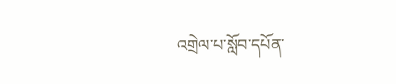འགྲེལ་པ་སློབ་དཔོན་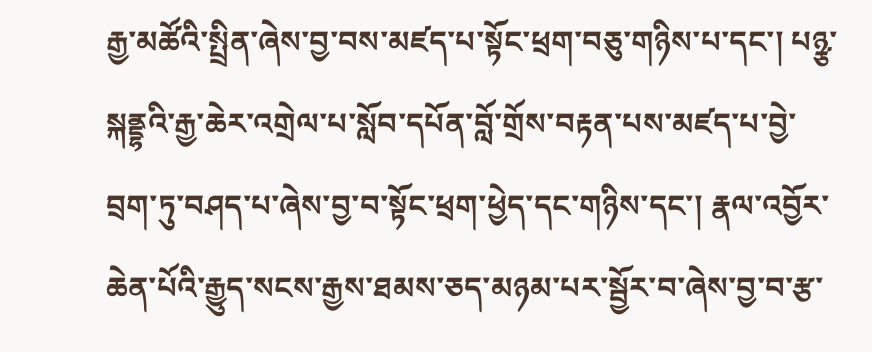རྒྱ་མཚོའི་སྤྲིན་ཞེས་བྱ་བས་མཛད་པ་སྟོང་ཕྲག་བཅུ་གཉིས་པ་དང་། པཉྩ་སྐནྡྷའི་རྒྱ་ཆེར་འགྲེལ་པ་སློབ་དཔོན་བློ་གྲོས་བརྟན་པས་མཛད་པ་བྱེ་བྲག་ཏུ་བཤད་པ་ཞེས་བྱ་བ་སྟོང་ཕྲག་ཕྱེད་དང་གཉིས་དང་། རྣལ་འབྱོར་ཆེན་པོའི་རྒྱུད་སངས་རྒྱས་ཐམས་ཅད་མཉམ་པར་སྦྱོར་བ་ཞེས་བྱ་བ་རྩ་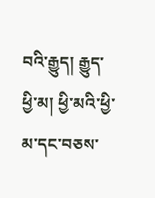བའི་རྒྱུད། རྒྱུད་ཕྱི་མ། ཕྱི་མའི་ཕྱི་མ་དང་བཅས་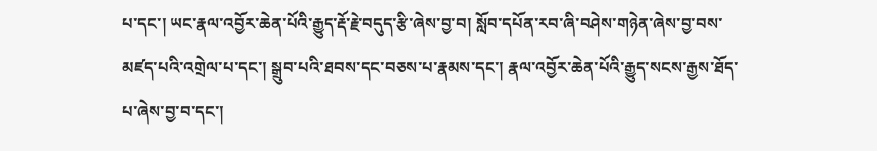པ་དང་། ཡང་རྣལ་འབྱོར་ཆེན་པོའི་རྒྱུད་རྡོ་རྗེ་བདུད་རྩི་ཞེས་བྱ་བ། སློབ་དཔོན་རབ་ཞི་བཤེས་གཉེན་ཞེས་བྱ་བས་མཛད་པའི་འགྲེལ་པ་དང་། སྒྲུབ་པའི་ཐབས་དང་བཅས་པ་རྣམས་དང་། རྣལ་འབྱོར་ཆེན་པོའི་རྒྱུད་སངས་རྒྱས་ཐོད་པ་ཞེས་བྱ་བ་དང་།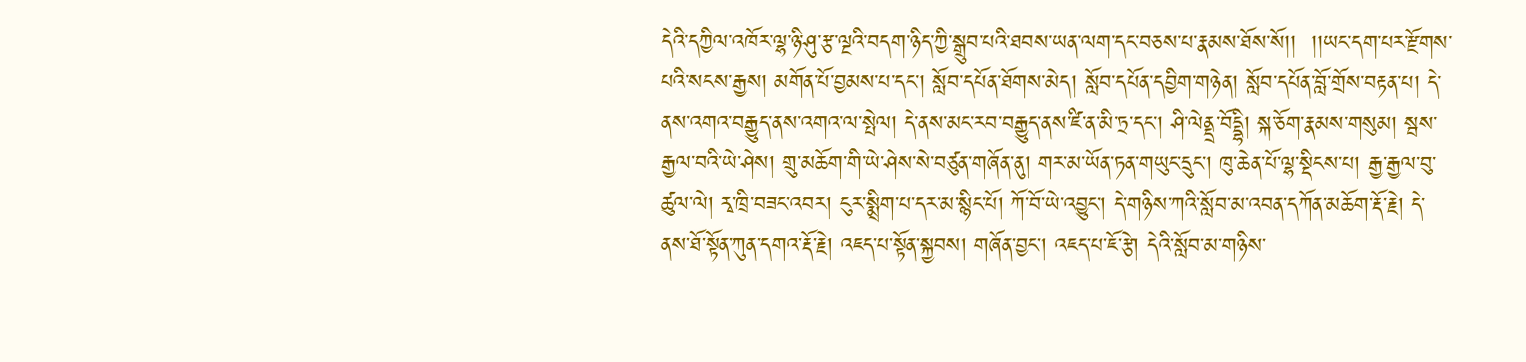དེའི་དཀྱིལ་འཁོར་ལྷ་ཉི་ཤུ་རྩ་ལྔའི་བདག་ཉིད་ཀྱི་སྒྲུབ་པའི་ཐབས་ཡན་ལག་དང་བཅས་པ་རྣམས་ཐོས་སོ།།  །།ཡང་དག་པར་རྫོགས་པའི་སངས་རྒྱས། མགོན་པོ་བྱམས་པ་དང་། སློབ་དཔོན་ཐོགས་མེད། སློབ་དཔོན་དབྱིག་གཉེན། སློབ་དཔོན་བློ་གྲོས་བརྟན་པ། དེ་ནས་འགའ་བརྒྱུད་ནས་འགའ་ལ་སྤེལ། དེ་ནས་མང་རབ་བརྒྱུད་ནས་ཛི་ན་མི་ཏྲ་དང་། ཤི་ལེནྡྲ་བོདྡྷི། སྐ་ཅོག་རྣམས་གསུམ། སྦས་རྒྱལ་བའི་ཡེ་ཤེས། གྲུ་མཆོག་གི་ཡེ་ཤེས་སེ་བཙུན་གཞོན་ནུ། གར་མ་ཡོན་ཏན་གཡུང་དྲུང་། ཁུ་ཆེན་པོ་ལྷ་སྡིངས་པ། རྒྱ་རྒྱལ་བུ་ཚུལ་ལེ། རྭ་ཁྲི་བཟང་འབར། ངུར་སྨྲིག་པ་དར་མ་སྙིང་པོ། ཀོ་བོ་ཡེ་འབྱུང་། དེ་གཉིས་ཀའི་སློབ་མ་འབན་དཀོན་མཆོག་རྡོ་རྗེ། དེ་ནས་ཐོ་སྟོན་ཀུན་དགའ་རྡོ་རྗེ། འཇད་པ་སྟོན་སྐྱབས། གཞོན་བྱང་། འཇད་པ་ཇོ་རྩེ། དེའི་སློབ་མ་གཉིས་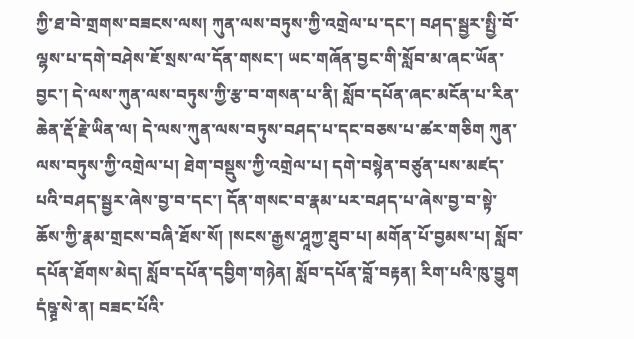ཀྱི་ཐ་བེ་གྲགས་བཟངས་ལས། ཀུན་ལས་བཏུས་ཀྱི་འགྲེལ་པ་དང་། བཤད་སྦྱར་སྤྱི་བོ་ལྷས་པ་དགེ་བཤེས་ཇོ་སྲས་ལ་དོན་གསང་། ཡང་གཞོན་བྱང་གི་སློབ་མ་ཞང་ཡོན་བྱང་། དེ་ལས་ཀུན་ལས་བཏུས་ཀྱི་རྩ་བ་གསན་པ་ནི། སློབ་དཔོན་ཞང་མངོན་པ་རིན་ཆེན་རྡོ་རྗེ་ཡིན་ལ། དེ་ལས་ཀུན་ལས་བཏུས་བཤད་པ་དང་བཅས་པ་ཚར་གཅིག ཀུན་ལས་བཏུས་ཀྱི་འགྲེལ་པ། ཐེག་བསྡུས་ཀྱི་འགྲེལ་པ། དགེ་བསྙེན་བཙུན་པས་མཛད་པའི་བཤད་སྦྱར་ཞེས་བྱ་བ་དང་། དོན་གསང་བ་རྣམ་པར་བཤད་པ་ཞེས་བྱ་བ་སྟེ་ཆོས་ཀྱི་རྣམ་གྲངས་བཞི་ཐོས་སོ། །སངས་རྒྱས་ཤཱཀྱ་ཐུབ་པ། མགོན་པོ་བྱམས་པ། སློབ་དཔོན་ཐོགས་མེད། སློབ་དཔོན་དབྱིག་གཉེན། སློབ་དཔོན་བློ་བརྟན། རིག་པའི་ཁུ་བྱུག དཾཥྚྲ་སེ་ན། བཟང་པོའི་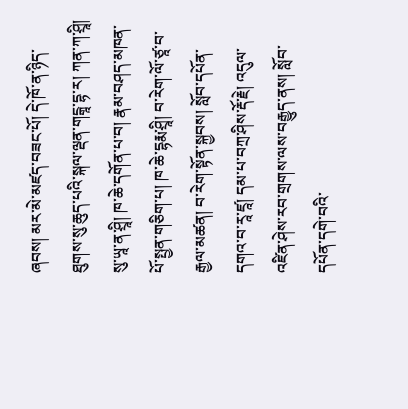ཞབས། མར་མེ་མཛད་བཟང་པོ། དེ་ཁོ་ན་ཉིད་ཐུགས་སུ་ཆུད་པའི་སྐལ་ལྡན་གངྒཱ་དྷ་ར། ཀན་ཀ་ཤྲཱི། སུ་ཡཱ་ན་ཤྲཱི། ཁ་ཆེ་དགོན་པ་བ། རྣམ་བཤད་མཁན་པོ་སྤྱན་གཅིག་པ། ཁ་ཆེ་དྷརྨ་ཤྲཱི། བ་རེག་ལོ་ཙཱ་བ་རྒྱལ་མཚན། བ་རེག་སྟོན་སྐྱབས། སློབ་དཔོན་དགའ་བ་རཱ་ཛཱ། དམ་པ་བཀྲ་ཤིས་རྡོ་རྗེ། འདུལ་འཛིན་ཤེས་རབ་གྲགས་ལས་བརྒྱུད་ནས། སློབ་དཔོན་དགེ་བའི་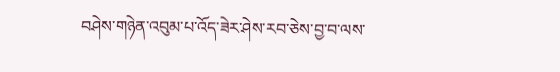བཤེས་གཉེན་འབུམ་པ་འོད་ཟེར་ཤེས་རབ་ཅེས་བྱ་བ་ལས་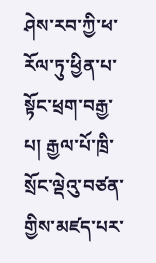ཤེས་རབ་ཀྱི་ཕ་རོལ་ཏུ་ཕྱིན་པ་སྟོང་ཕྲག་བརྒྱ་པ། རྒྱལ་པོ་ཁྲི་སྲོང་ལྡེའུ་བཙན་གྱིས་མཛད་པར་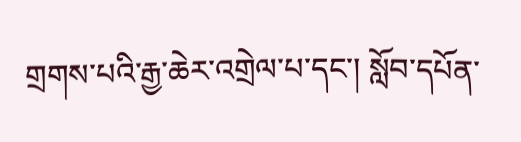གྲགས་པའི་རྒྱ་ཆེར་འགྲེལ་པ་དང་། སློབ་དཔོན་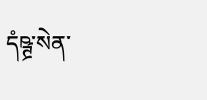དཾཥྚྲ་སེན་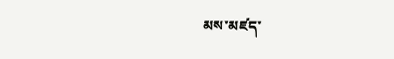མས་མཛད་